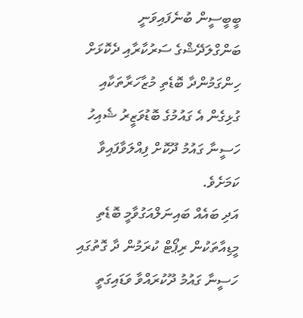ބީބީސީން ބުނެފައިވަނީ ބަންގްލަދޭޝްގެ ސަރުކާރާއި ދެކޮޅަށް ހިންގަމުންދާ ބޮޑެތި މުޒާހަރާތަކާއި ގުޅިގެން އެ ގައުމުގެ ބޮޑުވަޒީރު ޝެއިހު ހަސީނާ ގައުމު ދޫކޮށް ފިއްލަވާފައިވާ ކަމަށެވެ.
އަދި ބައެއް ބައިނަލްއަގުވާމީ ބޮޑެތި މީޑިއާތަކުން ރިޕޯޓް ކުރަމުން ދާ ގޮތުގައި ހަސީނާ ގައުމު ދޫކުރައްވާ ވަޑައިގަތީ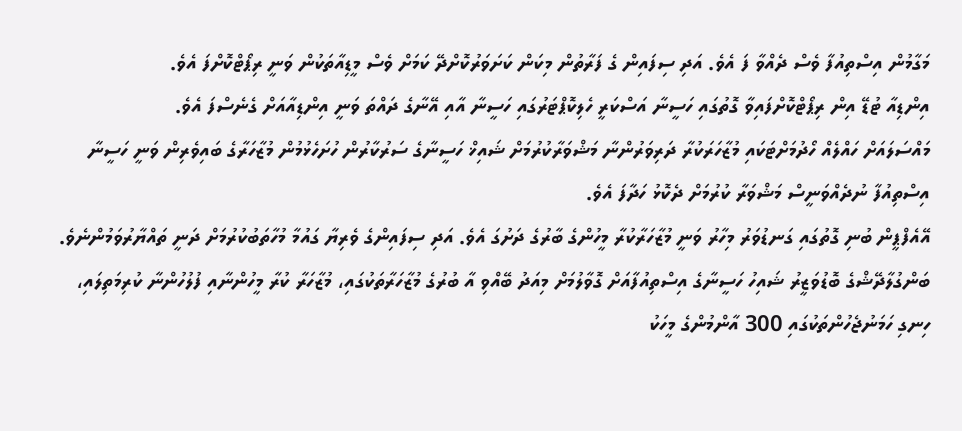މަގާމުން އިސްތިއުފާ ވެސް ދެއްވާ ފަ އެވެ. އަދި ސިފައިން ގެ ފަރާތުން މިކަން ކަށަވަރުކޮށްދޭ ކަމަށް ވެސް މީޑިއާތަކުން ވަނީ ރިޕޯޓްކޮށްފަ އެވެ.
އިންޑިއާ ޓުޑޭ އިން ރިޕޯޓްކޮށްފައިވާ ގޮތުގައި ހަސީނާ އަސްކަރީ ހެލިކޮޕްޓަރުގައި ހަސީނާ އާއި އޭނާގެ ދައްތަ ވަނީ އިންޑިއާއަށް ގެނެސްފަ އެވެ.
މައްސަލައަށް ހައްލެއް ހޯދުމަށްޓަކައި މުޒާހަރަކުރާ ދަރިވަރުންނާ މަޝްވަރާކުރުމަށް ޝައިޚް ހަސީނާގެ ސަރުކާރުން ހުށަހެޅުމުން މުޒާހަރާގެ ބައިވެރިން ވަނީ ހަސީނާ އިސްތިއުފާ ނުދެއްވަނީސް މަޝްވަރާ ކުރުމަށް ދެކޮޅު ހަދާފަ އެވެ.
އޭއެފްޕީން ބުނި ގޮތުގައި ގަނޑުވަރު މިހާރު ވަނީ މުޒާހަރާކުރާ މީހުންގެ ބާރުގެ ދަށުގަ އެވެ. އަދި ސިފައިންގެ ވެރިޔާ ގައުމާ މުހާތަބުކުރުމަށް ދަނީ ތައްޔާރުވަމުންނެވެ.
ބަންގުލާދޭޝްގެ ބޮޑުވަޒީރު ޝައިހު ހަސީނާގެ އިސްތިއުފާއަށް ގޮވާލުމަށް މިއަދު ބޭއްވި އާ ބުރުގެ މުޒާހަރާތަކުގައި، މުޒާހަރާ ކުރާ މީހުންނާއި ފުލުހުންނާ ކުރިމަތިލައި، ހިނގި ހަމަނުޖެހުންތަކުގައި 300 އާންމުންގެ މީހަކު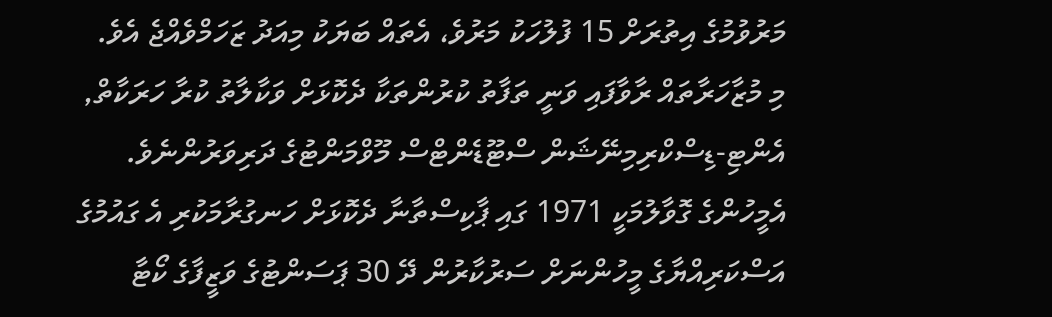މަރުވުމުގެ އިތުރަށް 15 ފުލުހަކު މަރުވެ، އެތައް ބަޔަކު މިއަދު ޒަހަމްވެއްޖެ އެވެ.
މި މުޒާހަރާތައް ރާވާފައި ވަނީ ތަފާތު ކުރުންތަކާ ދެކޮޅަށް ވަކާލާތު ކުރާ ހަރަކާތް, އެންޓި-ޑިސްކްރިމިނޭޝަން ސްޓޫޑެންޓްސް މޫވްމަންޓުގެ ދަރިވަރުންނެވެ. އެމީހުންގެ ގޮވާލުމަކީ 1971 ގައި ޕާކިސްތާނާ ދެކޮޅަށް ހަނގުރާމަކުރި އެ ގައުމުގެ އަސްކަރިއްޔާގެ މީހުންނަށް ސަރުކާރުން ދޭ 30 ޕަސަންޓުގެ ވަޒީފާގެ ކޯޓާ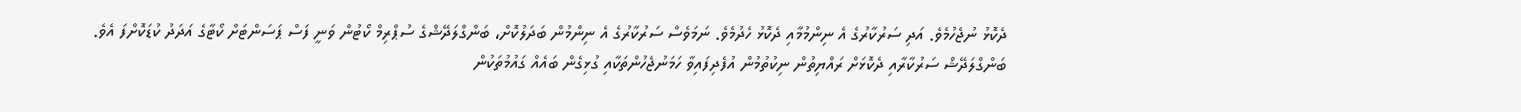ދެކޮޅު ނުޖެހުމެވެ. އަދި ސަރުކާރުގެ އެ ނިންމުމާއި ދެކޮޅު ހެދުމެވެ. ނަމަވެސް ސަރުކާރުގެ އެ ނިންމުން ބަދަލުކޮށް، ބަންގްލަދޭޝްގެ ސުޕްރިމް ކޯޓުން ވަނީ ފަސް ޕަސަންޓަށް ކޯޓާގެ އަދަދު ކުޑަކޮށްފަ އެވެ.
ބަންގްލަދޭޝް ސަރުކާރާއި ދެކޮޅަށް ރައްޔިތުން ނިކުތުމުން އުފެދިފައިވާ ހަމަނުޖެހުންތަކާއި ގުޅިގެން ބައެއް ގައުމުތަކުން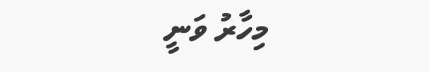މިހާރު ވަނީ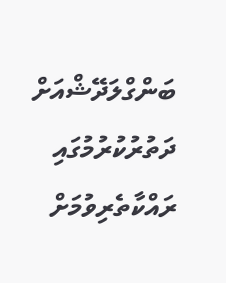ބަންގްލަދޭޝްއަށް ދަތުރުކުރުމުގައި ރައްކާތެރިވުމަށް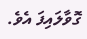ގޮވާލައިފަ އެވެ.